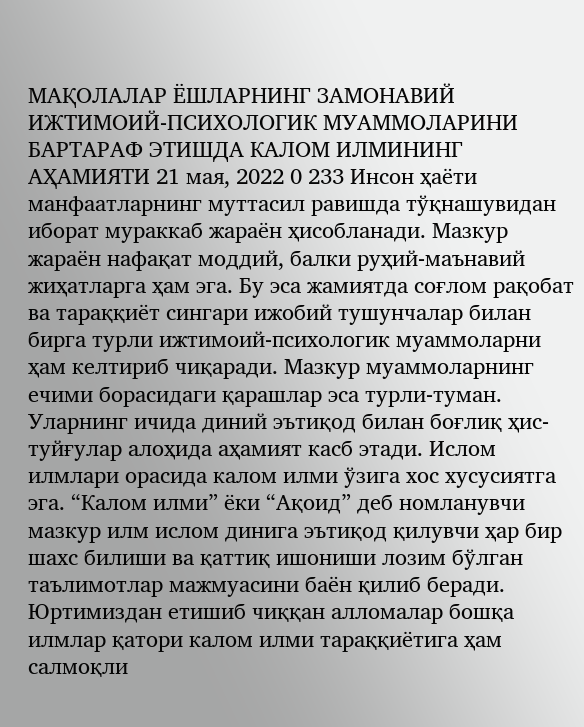МАҚОЛАЛАР ЁШЛАРНИНГ ЗАМОНАВИЙ ИЖТИМОИЙ-ПСИХОЛОГИК МУАММОЛАРИНИ БАРТАРАФ ЭТИШДА КАЛОМ ИЛМИНИНГ АҲАМИЯТИ 21 мая, 2022 0 233 Инсон ҳаёти манфаатларнинг муттасил равишда тўқнашувидан иборат мураккаб жараён ҳисобланади. Мазкур жараён нафақат моддий, балки руҳий-маънавий жиҳатларга ҳам эга. Бу эса жамиятда соғлом рақобат ва тараққиёт сингари ижобий тушунчалар билан бирга турли ижтимоий-психологик муаммоларни ҳам келтириб чиқаради. Мазкур муаммоларнинг ечими борасидаги қарашлар эса турли-туман. Уларнинг ичида диний эътиқод билан боғлиқ ҳис-туйғулар алоҳида аҳамият касб этади. Ислом илмлари орасида калом илми ўзига хос хусусиятга эга. “Калом илми” ёки “Ақоид” деб номланувчи мазкур илм ислом динига эътиқод қилувчи ҳар бир шахс билиши ва қаттиқ ишониши лозим бўлган таълимотлар мажмуасини баён қилиб беради. Юртимиздан етишиб чиққан алломалар бошқа илмлар қатори калом илми тараққиётига ҳам салмоқли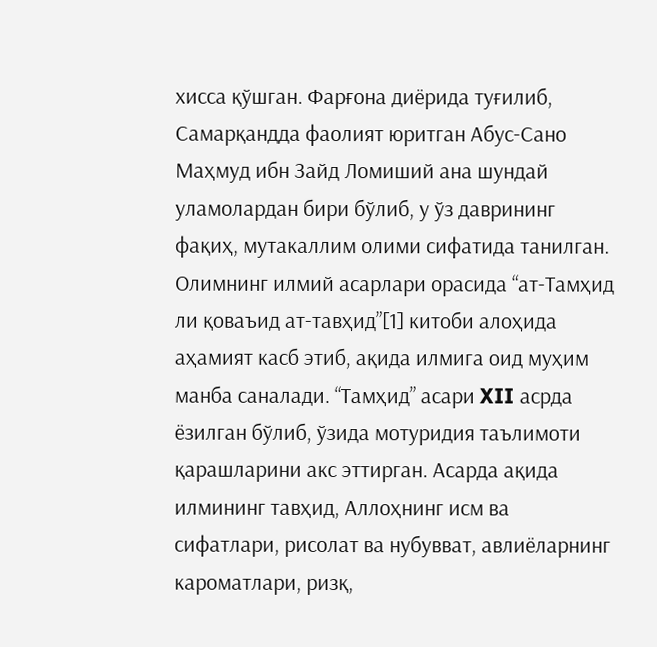хисса қўшган. Фарғона диёрида туғилиб, Самарқандда фаолият юритган Абус-Сано Маҳмуд ибн Зайд Ломиший ана шундай уламолардан бири бўлиб, у ўз даврининг фақиҳ, мутакаллим олими сифатида танилган. Олимнинг илмий асарлари орасида “ат-Тамҳид ли қоваъид ат-тавҳид”[1] китоби алоҳида аҳамият касб этиб, ақида илмига оид муҳим манба саналади. “Тамҳид” асари XII асрда ёзилган бўлиб, ўзида мотуридия таълимоти қарашларини акс эттирган. Асарда ақида илмининг тавҳид, Аллоҳнинг исм ва сифатлари, рисолат ва нубувват, авлиёларнинг кароматлари, ризқ,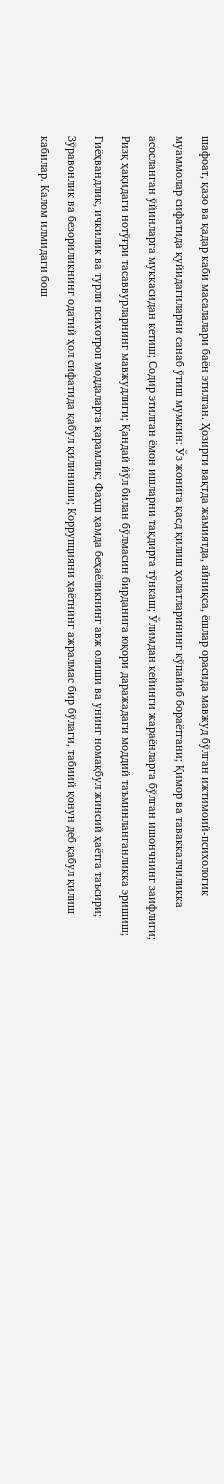шафоат, қазо ва қадар каби масалалари баён этилган. Ҳозирги вақтда жамиятда, айниқса, ёшлар орасида мавжуд бўлган ижтимоий-психологик муаммолар сифатида қуйидагиларни санаб ўтиш мумкин: Ўз жонига қасд қилиш ҳолатларининг кўпайиб бораётгани; Қимор ва таваккалчиликка асосланган ўйинларга муккасидан кетиш; Содир этилган ёмон ишларни тақдирга тўнкаш; Ўлимдан кейинги жараёнларга бўлган ишончнинг заифлиги; Ризқ ҳақидаги нотўғри тасаввурларнинг мавжудлиги; Қандай йўл билан бўлмасин бирданига юқори даражадаги моддий таъминланганликка эришиш; Гиёҳвандлик, ичкилик ва турли психотроп моддаларга қарамлик; Фаҳш ҳамда беҳаёликнинг авж олиши ва унинг номақбул жинсий ҳаётга таъсири; Зўравонлик ва безориликнинг одатий ҳол сифатида қабул қилиниши; Коррупцияни ҳаётнинг ажралмас бир бўлаги, табиий қонун деб қабул қилиш кабилар. Калом илмидаги бош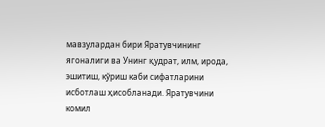мавзулардан бири Яратувчининг ягоналиги ва Унинг қудрат, илм, ирода, эшитиш, кўриш каби сифатларини исботлаш ҳисобланади. Яратувчини комил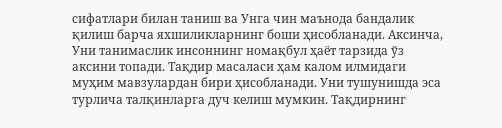сифатлари билан таниш ва Унга чин маънода бандалик қилиш барча яхшиликларнинг боши ҳисобланади. Аксинча, Уни танимаслик инсоннинг номақбул ҳаёт тарзида ўз аксини топади. Тақдир масаласи ҳам калом илмидаги муҳим мавзулардан бири ҳисобланади. Уни тушунишда эса турлича талқинларга дуч келиш мумкин. Тақдирнинг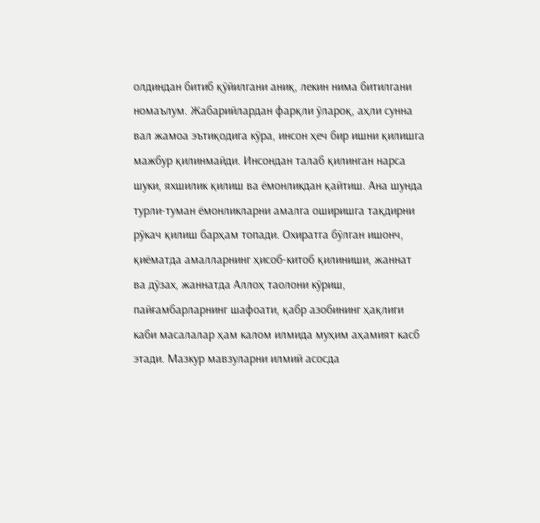олдиндан битиб қўйилгани аниқ, лекин нима битилгани номаълум. Жабарийлардан фарқли ўлароқ, аҳли сунна вал жамоа эътиқодига кўра, инсон ҳеч бир ишни қилишга мажбур қилинмайди. Инсондан талаб қилинган нарса шуки, яхшилик қилиш ва ёмонликдан қайтиш. Ана шунда турли-туман ёмонликларни амалга оширишга тақдирни рўкач қилиш барҳам топади. Охиратга бўлган ишонч, қиёматда амалларнинг ҳисоб-китоб қилиниши, жаннат ва дўзах, жаннатда Аллоҳ таолони кўриш, пайғамбарларнинг шафоати, қабр азобининг ҳақлиги каби масалалар ҳам калом илмида муҳим аҳамият касб этади. Мазкур мавзуларни илмий асосда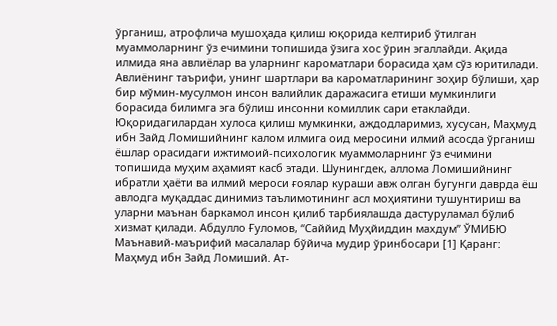ўрганиш, атрофлича мушоҳада қилиш юқорида келтириб ўтилган муаммоларнинг ўз ечимини топишида ўзига хос ўрин эгаллайди. Ақида илмида яна авлиёлар ва уларнинг кароматлари борасида ҳам сўз юритилади. Авлиёнинг таърифи, унинг шартлари ва кароматларининг зоҳир бўлиши, ҳар бир мўмин-мусулмон инсон валийлик даражасига етиши мумкинлиги борасида билимга эга бўлиш инсонни комиллик сари етаклайди. Юқоридагилардан хулоса қилиш мумкинки, аждодларимиз, хусусан, Маҳмуд ибн Зайд Ломишийнинг калом илмига оид меросини илмий асосда ўрганиш ёшлар орасидаги ижтимоий-психологик муаммоларнинг ўз ечимини топишида муҳим аҳамият касб этади. Шунингдек, аллома Ломишийнинг ибратли ҳаёти ва илмий мероси ғоялар кураши авж олган бугунги даврда ёш авлодга муқаддас динимиз таълимотининг асл моҳиятини тушунтириш ва уларни маънан баркамол инсон қилиб тарбиялашда дастуруламал бўлиб хизмат қилади. Абдулло Ғуломов, “Саййид Муҳйиддин махдум” ЎМИБЮ Маънавий-маърифий масалалар бўйича мудир ўринбосари [1] Қаранг: Маҳмуд ибн Зайд Ломиший. Ат-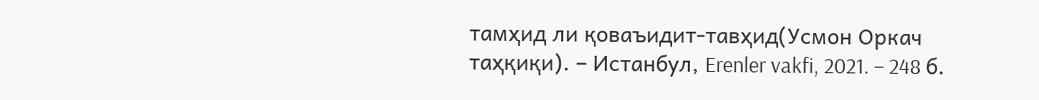тамҳид ли қоваъидит-тавҳид(Усмон Оркач таҳқиқи). – Истанбул, Erenler vakfi, 2021. – 248 б.